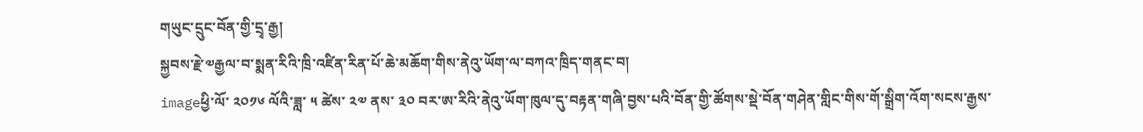གཡུང་དྲུང་བོན་གྱི་དྲྭ་རྒྱ།
སྐྱབས་རྗེ་༧རྒྱལ་བ་སྨན་རིའི་ཁྲི་འཛིན་རིན་པོ་ཆེ་མཆོག་གིས་ནེའུ་ཡོག་ལ་བཀའ་ཁྲིད་གནང་བ།
imageཕྱི་ལོ་ ༢༠༡༦ ལོའི་ཟླ་ ༥ ཚེས་ ༢༧ ནས་ ༣༠ བར་ཨ་རིའི་ནེའུ་ཡོག་ཁུལ་དུ་བརྟན་གཞི་བྱས་པའི་བོན་གྱི་ཚོགས་སྡེ་བོན་གཤེན་གླིང་གིས་གོ་སྒྲིག་འོག་སངས་རྒྱས་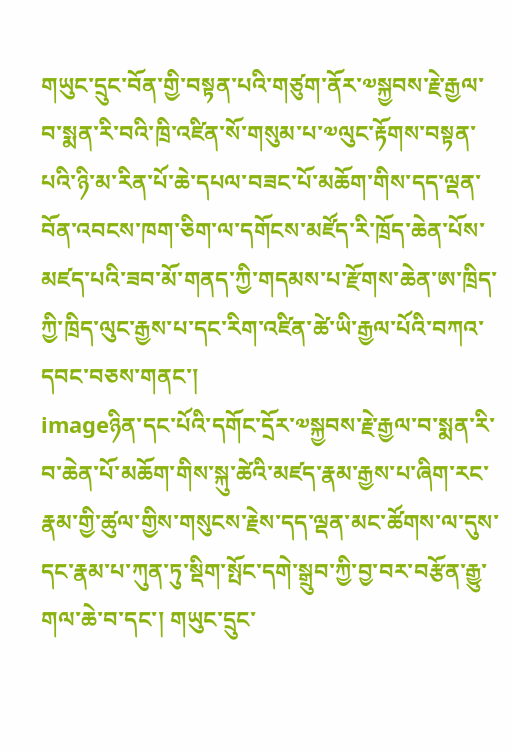གཡུང་དྲུང་བོན་གྱི་བསྟན་པའི་གཙུག་ནོར་༧སྐྱབས་རྗེ་རྒྱལ་བ་སྨན་རི་བའི་ཁྲི་འཛིན་སོ་གསུམ་པ་༧ལུང་རྟོགས་བསྟན་པའི་ཉི་མ་རིན་པོ་ཆེ་དཔལ་བཟང་པོ་མཆོག་གིས་དད་ལྡན་བོན་འབངས་ཁག་ཅིག་ལ་དགོངས་མཛོད་རི་ཁྲོད་ཆེན་པོས་མཛད་པའི་ཟབ་མོ་གནད་ཀྱི་གདམས་པ་རྫོགས་ཆེན་ཨ་ཁྲིད་ཀྱི་ཁྲིད་ལུང་རྒྱས་པ་དང་རིག་འཛིན་ཚེ་ཡི་རྒྱལ་པོའི་བཀའ་དབང་བཅས་གནང་།
imageཉིན་དང་པོའི་དགོང་དྲོར་༧སྐྱབས་རྗེ་རྒྱལ་བ་སྨན་རི་བ་ཆེན་པོ་མཆོག་གིས་སྐུ་ཚེའི་མཛད་རྣམ་རྒྱས་པ་ཞིག་རང་རྣམ་གྱི་ཚུལ་གྱིས་གསུངས་རྗེས་དད་ལྡན་མང་ཚོགས་ལ་དུས་དང་རྣམ་པ་ཀུན་ཏུ་སྡིག་སྤོང་དགེ་སྒྲུབ་ཀྱི་བྱ་བར་བརྩོན་རྒྱུ་གལ་ཆེ་བ་དང་། གཡུང་དྲུང་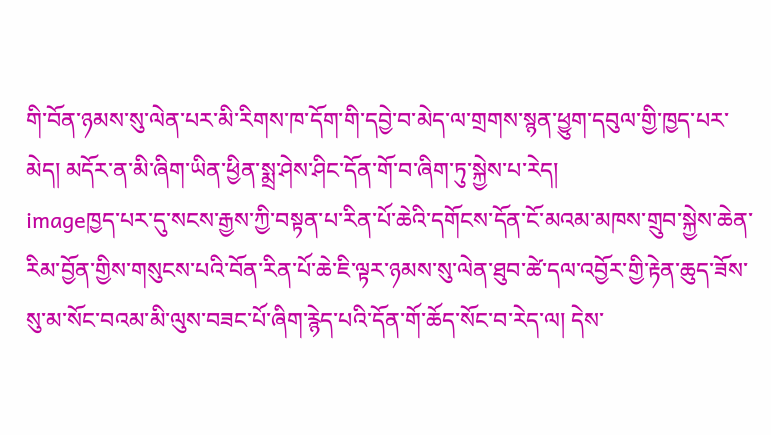གི་བོན་ཉམས་སུ་ལེན་པར་མི་རིགས་ཁ་དོག་གི་དབྱེ་བ་མེད་ལ་གྲགས་སྙན་ཕྱུག་དབུལ་གྱི་ཁྱད་པར་མེད། མདོར་ན་མི་ཞིག་ཡིན་ཕྱིན་སྨྲ་ཤེས་ཤིང་དོན་གོ་བ་ཞིག་ཏུ་སྐྱེས་པ་རེད།
imageཁྱད་པར་དུ་སངས་རྒྱས་ཀྱི་བསྟན་པ་རིན་པོ་ཆེའི་དགོངས་དོན་ངོ་མའམ་མཁས་གྲུབ་སྐྱེས་ཆེན་རིམ་བྱོན་གྱིས་གསུངས་པའི་བོན་རིན་པོ་ཆེ་ཇི་ལྟར་ཉམས་སུ་ལེན་ཐུབ་ཚེ་དལ་འབྱོར་གྱི་རྟེན་ཆུད་ཟོས་སུ་མ་སོང་བའམ་མི་ལུས་བཟང་པོ་ཞིག་རྙེད་པའི་དོན་གོ་ཆོད་སོང་བ་རེད་ལ། དེས་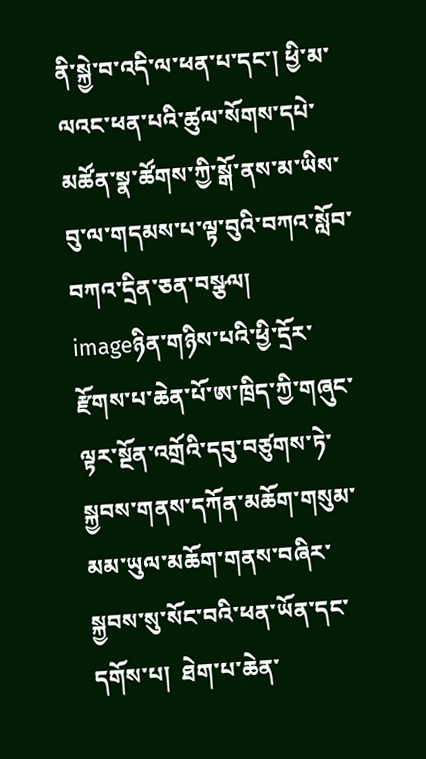ནི་སྐྱེ་བ་འདི་ལ་ཕན་པ་དང་། ཕྱི་མ་ལའང་ཕན་པའི་ཚུལ་སོགས་དཔེ་མཚོན་སྣ་ཚོགས་ཀྱི་སྒོ་ནས་མ་ཡིས་བུ་ལ་གདམས་པ་ལྟ་བུའི་བཀའ་སློབ་བཀའ་དྲིན་ཅན་བསྩལ།
imageཉིན་གཉིས་པའི་ཕྱི་དྲོར་རྫོགས་པ་ཆེན་པོ་ཨ་ཁྲིད་ཀྱི་གཞུང་ལྟར་སྔོན་འགྲོའི་དབུ་བཙུགས་ཏེ་སྐྱབས་གནས་དཀོན་མཆོག་གསུམ་མམ་ཡུལ་མཆོག་གནས་བཞིར་སྐྱབས་སུ་སོང་བའི་ཕན་ཡོན་དང་དགོས་པ།  ཐེག་པ་ཆེན་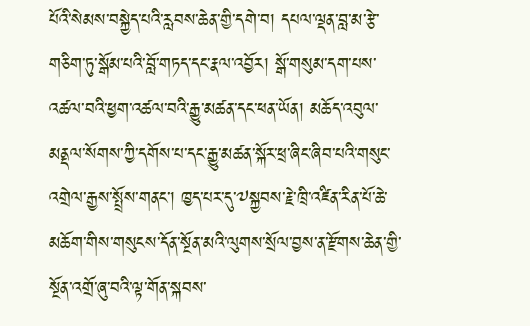པོའི་སེམས་བསྐྱེད་པའི་རླབས་ཆེན་གྱི་དགེ་བ། དཔལ་ལྡན་བླ་མ་རྩེ་གཅིག་ཏུ་སྒོམ་པའི་བློ་གཏད་དང་རྣལ་འབྱོར། སྒོ་གསུམ་དག་པས་འཚལ་བའི་ཕྱག་འཚལ་བའི་རྒྱུ་མཚན་དང་ཕན་ཡོན། མཆོད་འབུལ་མནྡལ་སོགས་ཀྱི་དགོས་པ་དང་རྒྱུ་མཚན་སྐོར་ཕྲ་ཞིང་ཞིབ་པའི་གསུང་འགྲེལ་རྒྱས་སྤྲོས་གནང་། ཁྱད་པར་དུ་༧སྐྱབས་རྗེ་ཁྲི་འཛིན་རིན་པོ་ཆེ་མཆོག་གིས་གསུངས་དོན་སྔོན་མའི་ལུགས་སྲོལ་བྱས་ན་རྫོགས་ཆེན་གྱི་སྔོན་འགྲོ་ཞུ་བའི་ལྟ་གོན་སྐབས་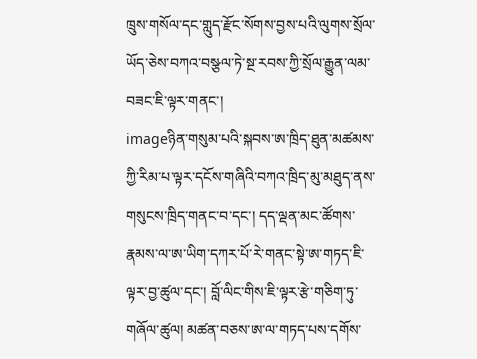ཁྲུས་གསོལ་དང་གླུད་རྫོང་སོགས་བྱས་པའི་ལུགས་སྲོལ་ཡོད་ཅེས་བཀའ་བསྩལ་ཏེ་སྔ་རབས་ཀྱི་སྲོལ་རྒྱུན་ལམ་བཟང་ཇི་ལྟར་གནང་།
imageཉིན་གསུམ་པའི་སྐབས་ཨ་ཁྲིད་ཐུན་མཚམས་ཀྱི་རིམ་པ་ལྟར་དངོས་གཞིའི་བཀའ་ཁྲིད་མུ་མཐུད་ནས་གསུངས་ཁྲིད་གནང་བ་དང་། དད་ལྡན་མང་ཚོགས་རྣམས་ལ་ཨ་ཡིག་དཀར་པོ་རེ་གནང་སྟེ་ཨ་གཏད་ཇི་ལྟར་བྱ་ཚུལ་དང་། བློ་ལིང་གིས་ཇི་ལྟར་རྩེ་གཅིག་ཏུ་གཞོལ་ཚུལ། མཚན་བཅས་ཨ་ལ་གཏད་པས་དགོས་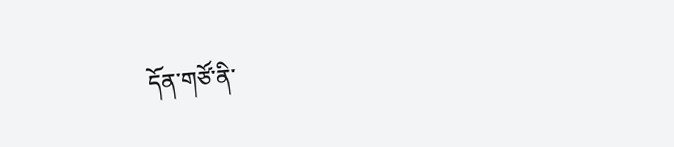དོན་གཙོ་ནི་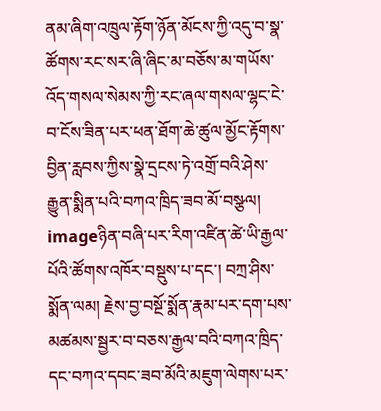ནམ་ཞིག་འཁྲུལ་རྟོག་ཉོན་མོངས་ཀྱི་འདུ་བ་སྣ་ཚོགས་རང་སར་ཞི་ཞིང་མ་བཅོས་མ་གཡོས་འོད་གསལ་སེམས་ཀྱི་རང་ཞལ་གསལ་ལྷང་ངེ་བ་ངོས་ཟིན་པར་ཕན་ཐོག་ཆེ་ཚུལ་མྱོང་རྟོགས་བྱིན་རླབས་ཀྱིས་སྣེ་དྲངས་ཏེ་འགྲོ་བའི་ཤེས་རྒྱུན་སྨིན་པའི་བཀའ་ཁྲིད་ཟབ་མོ་བསྩལ།
imageཉིན་བཞི་པར་རིག་འཛིན་ཚེ་ཡི་རྒྱལ་པོའི་ཚོགས་འཁོར་བསྡུས་པ་དང་། བཀྲ་ཤིས་སྨོན་ལམ། རྗེས་བྱ་བསྔོ་སྨོན་རྣམ་པར་དག་པས་མཚམས་སྦྱར་བ་བཅས་རྒྱལ་བའི་བཀའ་ཁྲིད་དང་བཀའ་དབང་ཟབ་མོའི་མཇུག་ལེགས་པར་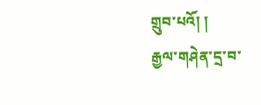གྲུབ་པའོ། །
རྒྱལ་གཤེན་དྲ་བ་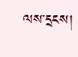ལས་དྲངས།